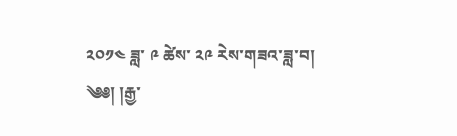༢༠༡༤ ཟླ་ ༩ ཚེས་ ༢༩ རེས་གཟའ་ཟླ་བ།
༄༅། །རྒྱ་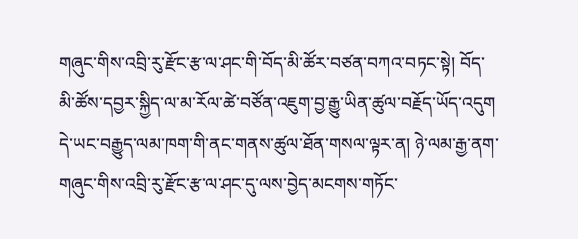གཞུང་གིས་འབྲི་རུ་རྫོང་རྩ་ལ་ཤང་གི་བོད་མི་ཚོར་བཙན་བཀའ་བཏང་སྟེ། བོད་མི་ཚོས་དབྱར་སྐྱིད་ལ་མ་རོལ་ཚེ་བཙོན་འཇུག་བྱ་རྒྱུ་ཡིན་ཚུལ་བརྗོད་ཡོད་འདུག
དེ་ཡང་བརྒྱུད་ལམ་ཁག་གི་ནང་གནས་ཚུལ་ཐོན་གསལ་ལྟར་ན། ཉེ་ལམ་རྒྱ་ནག་གཞུང་གིས་འབྲི་རུ་རྫོང་རྩ་ལ་ཤང་དུ་ལས་བྱེད་མངགས་གཏོང་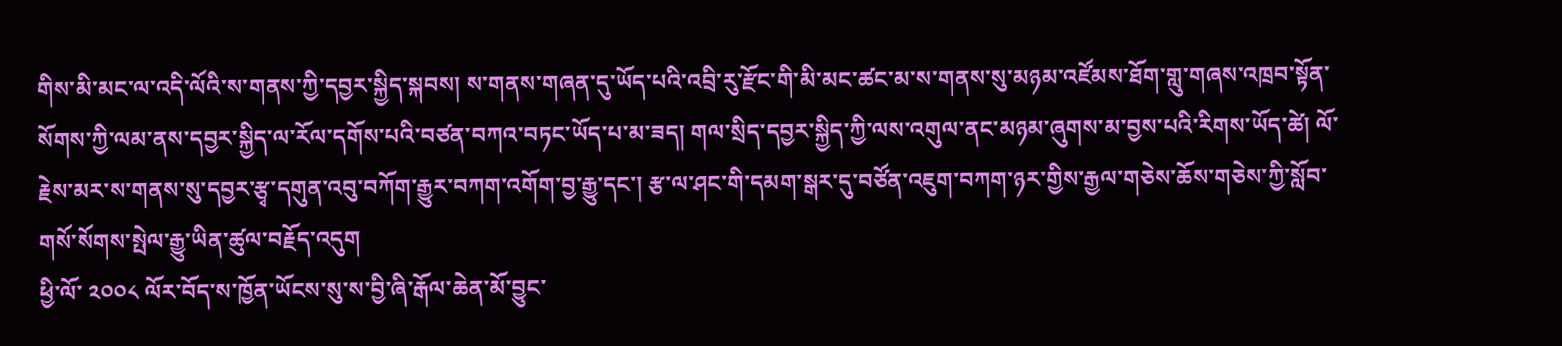གིས་མི་མང་ལ་འདི་ལོའི་ས་གནས་ཀྱི་དབྱར་སྐྱིད་སྐབས། ས་གནས་གཞན་དུ་ཡོད་པའི་འབྲི་རུ་རྫོང་གི་མི་མང་ཚང་མ་ས་གནས་སུ་མཉམ་འཛོམས་ཐོག་གླུ་གཞས་འཁྲབ་སྟོན་སོགས་ཀྱི་ལམ་ནས་དབྱར་སྐྱིད་ལ་རོལ་དགོས་པའི་བཙན་བཀའ་བཏང་ཡོད་པ་མ་ཟད། གལ་སྲིད་དབྱར་སྐྱིད་ཀྱི་ལས་འགུལ་ནང་མཉམ་ཞུགས་མ་བྱས་པའི་རིགས་ཡོད་ཚེ། ལོ་རྗེས་མར་ས་གནས་སུ་དབྱར་རྩྭ་དགུན་འབུ་བཀོག་རྒྱུར་བཀག་འགོག་བྱ་རྒྱུ་དང་། རྩ་ལ་ཤང་གི་དམག་སྒར་དུ་བཙོན་འཇུག་བཀག་ཉར་གྱིས་རྒྱལ་གཅེས་ཆོས་གཅེས་ཀྱི་སློབ་གསོ་སོགས་སྤེལ་རྒྱུ་ཡིན་ཚུལ་བརྗོད་འདུག
ཕྱི་ལོ་ ༢༠༠༨ ལོར་བོད་ས་ཁྱོན་ཡོངས་སུ་ས་བྱི་ཞི་རྒོལ་ཆེན་མོ་བྱུང་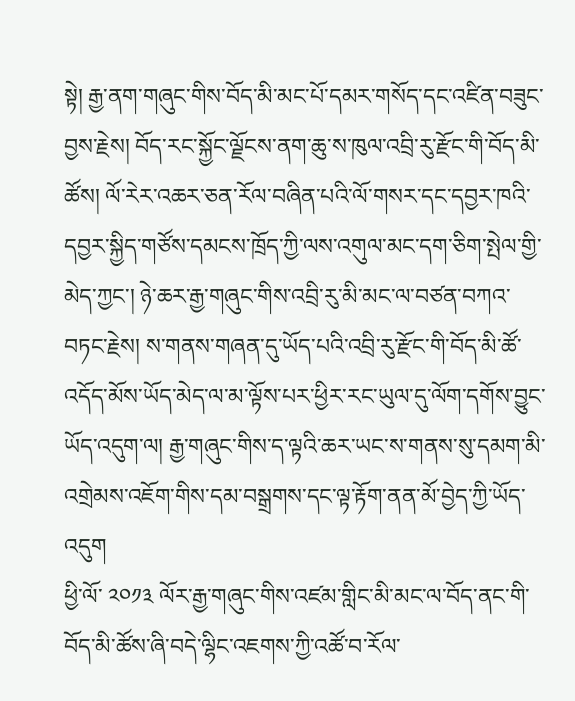སྟེ། རྒྱ་ནག་གཞུང་གིས་བོད་མི་མང་པོ་དམར་གསོད་དང་འཛིན་བཟུང་བྱས་རྗེས། བོད་རང་སྐྱོང་ལྗོངས་ནག་ཆུ་ས་ཁུལ་འབྲི་རུ་རྫོང་གི་བོད་མི་ཚོས། ལོ་རེར་འཆར་ཅན་རོལ་བཞིན་པའི་ལོ་གསར་དང་དབྱར་ཁའི་དབྱར་སྐྱིད་གཙོས་དམངས་ཁྲོད་ཀྱི་ལས་འགུལ་མང་དག་ཅིག་སྤེལ་གྱི་མེད་ཀྱང་། ཉེ་ཆར་རྒྱ་གཞུང་གིས་འབྲི་རུ་མི་མང་ལ་བཙན་བཀའ་བཏང་རྗེས། ས་གནས་གཞན་དུ་ཡོད་པའི་འབྲི་རུ་རྫོང་གི་བོད་མི་ཚོ་འདོད་མོས་ཡོད་མེད་ལ་མ་ལྟོས་པར་ཕྱིར་རང་ཡུལ་དུ་ལོག་དགོས་བྱུང་ཡོད་འདུག་ལ། རྒྱ་གཞུང་གིས་ད་ལྟའི་ཆར་ཡང་ས་གནས་སུ་དམག་མི་འགྲེམས་འཇོག་གིས་དམ་བསྒྲགས་དང་ལྟ་རྟོག་ནན་མོ་བྱེད་ཀྱི་ཡོད་འདུག
ཕྱི་ལོ་ ༢༠༡༣ ལོར་རྒྱ་གཞུང་གིས་འཛམ་གླིང་མི་མང་ལ་བོད་ནང་གི་བོད་མི་ཚོས་ཞི་བདེ་ལྷིང་འཇགས་ཀྱི་འཚོ་བ་རོལ་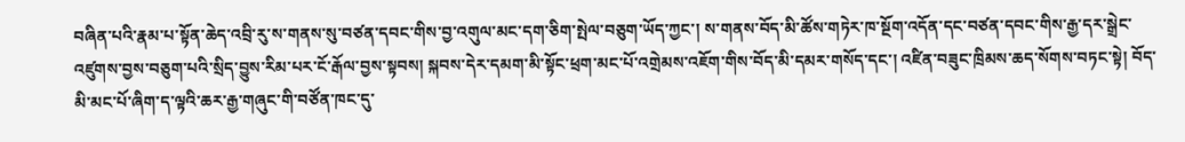བཞིན་པའི་རྣམ་པ་སྟོན་ཆེད་འབྲི་རུ་ས་གནས་སུ་བཙན་དབང་གིས་བྱ་འགུལ་མང་དག་ཅིག་སྤེལ་བཅུག་ཡོད་ཀྱང་། ས་གནས་བོད་མི་ཚོས་གཏེར་ཁ་སྔོག་འདོན་དང་བཙན་དབང་གིས་རྒྱ་དར་སྒྲེང་འཛུགས་བྱས་བཅུག་པའི་སྲིད་བྱུས་རིམ་པར་ངོ་རྒོལ་བྱས་སྟབས། སྐབས་དེར་དམག་མི་སྟོང་ཕྲག་མང་པོ་འགྲེམས་འཇོག་གིས་བོད་མི་དམར་གསོད་དང་། འཛིན་བཟུང་ཁྲིམས་ཆད་སོགས་བཏང་སྟེ། བོད་མི་མང་པོ་ཞིག་ད་ལྟའི་ཆར་རྒྱ་གཞུང་གི་བཙོན་ཁང་དུ་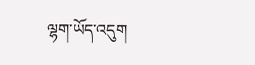ལྷག་ཡོད་འདུག